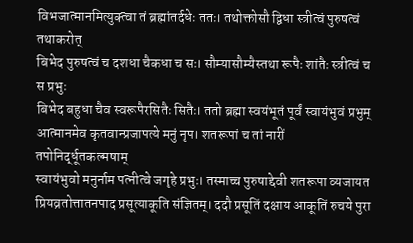विभजात्मानमित्युक्त्वा तं ब्रह्मांतर्दधेः ततः। तथोक्तोसौ द्विधा स्त्रीत्वं पुरुषत्वं तथाकरोत्
बिभेद पुरुषत्वं च दशधा चैकधा च सः। सौम्यासौम्यैस्तथा रूपैः शांतैः स्त्रीत्वं च स प्रभुः
बिभेद बहुधा चैव स्वरूपैरसितैः सितैः। ततो ब्रह्मा स्वयंभूतं पूर्वं स्वायंभुवं प्रभुम्
आत्मानमेव कृतवान्प्रजापत्ये मनुं नृप। शतरूपां च तां नारीं तपोनिर्द्धूतकल्मषाम्
स्वायंभुवो मनुर्नाम पत्नीत्वे जगृहे प्रभुः। तस्माच्च पुरुषाद्देवी शतरूपा व्यजायत
प्रियव्रतोत्तातनपाद प्रसूत्याकूति संज्ञितम्। ददौ प्रसूतिं दक्षाय आकूतिं रुचये पुरा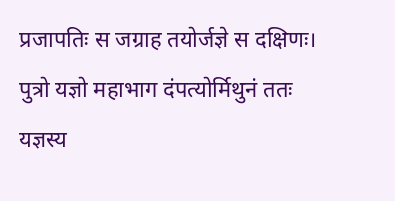प्रजापतिः स जग्राह तयोर्जज्ञे स दक्षिणः। पुत्रो यज्ञो महाभाग दंपत्योर्मिथुनं ततः
यज्ञस्य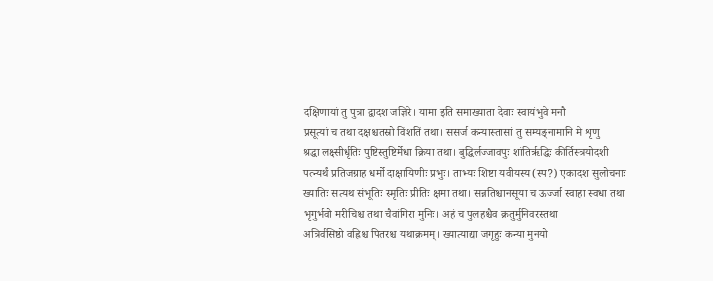दक्षिणायां तु पुत्रा द्वादश जज्ञिरे। यामा इति समाख्याता देवाः स्वायंभुवे मनौ
प्रसूत्यां च तथा दक्षश्चतस्रो विंशतिं तथा। ससर्ज कन्यास्तासां तु सम्यङ्नामानि मे शृणु
श्रद्धा लक्ष्सीर्धृतिः पुष्टिस्तुष्टिर्मेधा क्रिया तथा। बुद्धिर्लज्जावपुः शांतिर्ऋद्धिः कीर्तिस्त्रयोदशी
पत्न्यर्थं प्रतिजग्राह धर्मो दाक्षायिणीः प्रभुः। ताभ्यः शिष्टा यवीयस्य(स्प?) एकादश सुलोचनाः
ख्यातिः सत्यथ संभूतिः स्मृतिः प्रीतिः क्षमा तथा। सन्नतिश्चानसूया च ऊर्ज्जा स्वाहा स्वधा तथा
भृगुर्भवो मरीचिश्च तथा चैवांगिरा मुनिः। अहं च पुलहश्चैव क्रतुर्मुनिवरस्तथा
अत्रिर्वसिष्ठो वह्निश्च पितरश्च यथाक्रमम्। ख्यात्याद्या जगृहुः कन्या मुनयो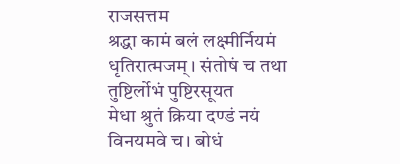राजसत्तम
श्रद्धा कामं बलं लक्ष्मीर्नियमं धृतिरात्मजम्। संतोषं च तथा तुष्टिर्लोभं पुष्टिरसूयत
मेधा श्रुतं क्रिया दण्डं नयं विनयमवे च। बोधं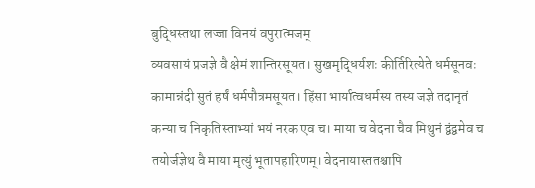बुद्धिस्तथा लज्जा विनयं वपुरात्मजम्
व्यवसायं प्रजज्ञे वै क्षेमं शान्तिरसूयत। सुखमृद्धिर्यशः कीर्तिरित्येते धर्मसूनवः
कामान्नंदी सुतं हर्षं धर्मपौत्रमसूयत। हिंसा भार्यात्वधर्मस्य तस्य जज्ञे तदानृतं
कन्या च निकृतिस्ताभ्यां भयं नरक एव च। माया च वेदना चैव मिथुनं द्वंद्वमेव च
तयोर्जज्ञेथ वै माया मृत्युं भूतापहारिणम्। वेदनायास्ततश्चापि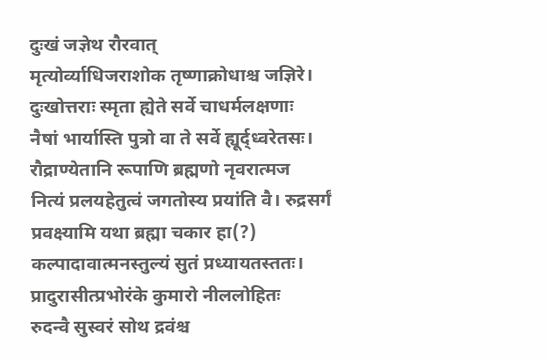दुःखं जज्ञेथ रौरवात्
मृत्योर्व्याधिजराशोक तृष्णाक्रोधाश्च जज्ञिरे। दुःखोत्तराः स्मृता ह्येते सर्वे चाधर्मलक्षणाः
नैषां भार्यास्ति पुत्रो वा ते सर्वे ह्यूर्द्ध्वरेतसः। रौद्राण्येतानि रूपाणि ब्रह्मणो नृवरात्मज
नित्यं प्रलयहेतुत्वं जगतोस्य प्रयांति वै। रुद्रसर्गं प्रवक्ष्यामि यथा ब्रह्मा चकार हा(?)
कल्पादावात्मनस्तुल्यं सुतं प्रध्यायतस्ततः। प्रादुरासीत्प्रभोरंके कुमारो नीललोहितः
रुदन्वै सुस्वरं सोथ द्रवंश्च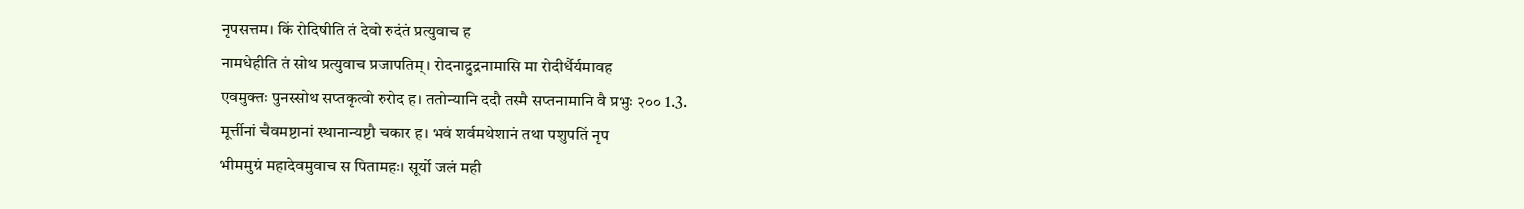नृपसत्तम। किं रोदिषीति तं देवो रुदंतं प्रत्युवाच ह
नामधेहीति तं सोथ प्रत्युवाच प्रजापतिम्। रोदनाद्रुद्रनामासि मा रोदीर्धैर्यमावह
एवमुक्तः पुनस्सोथ सप्तकृत्वो रुरोद ह। ततोन्यानि ददौ तस्मै सप्तनामानि वै प्रभुः २०० 1.3.
मूर्त्तीनां चैवमष्टानां स्थानान्यष्टौ चकार ह। भवं शर्वमथेशानं तथा पशुपतिं नृप
भीममुग्रं महादेवमुवाच स पितामहः। सूर्यो जलं मही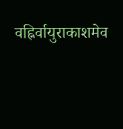वह्निर्वायुराकाशमेव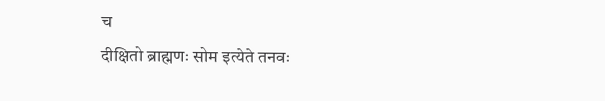च
दीक्षितो ब्राह्मणः सोम इत्येते तनवः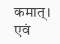कमात्। एवं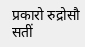प्रकारो रुद्रोसौ सतीं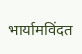भार्यामविंदत